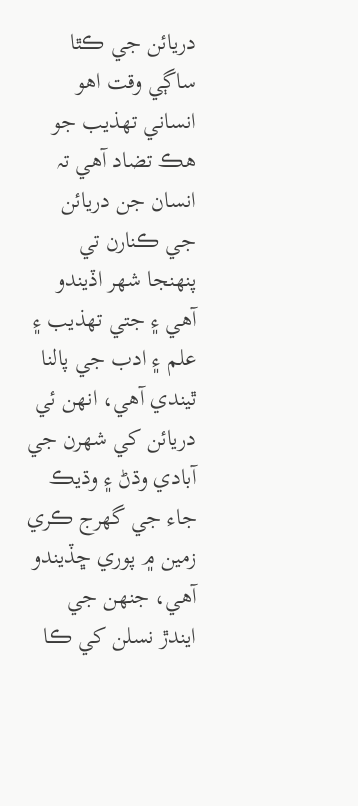دريائن جي ڪٿا
ساڳي وقت اهو انساني تھذيب جو هڪ تضاد آهي تہ انسان جن دريائن جي ڪنارن تي پنھنجا شھر اڏيندو آهي ۽ جتي تھذيب ۽ علم ۽ ادب جي پالنا ٿيندي آهي، انھن ئي دريائن کي شھرن جي آبادي وڌڻ ۽ وڌيڪ جاء جي گهرج ڪري زمين ۾ پوري ڇڏيندو آهي، جنھن جي ايندڙ نسلن کي ڪا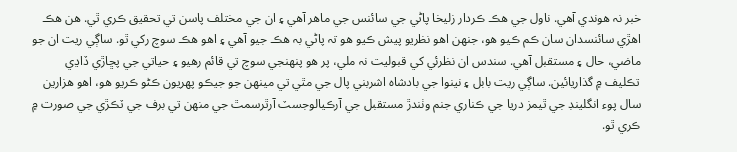خبر نہ هوندي آهي. ناول جي هڪ ڪردار زليخا پاڻي جي سائنس جي ماهر آهي ۽ ان جي مختلف پاسن تي تحقيق ڪري ٿي. هن هڪ اهڙي سائنسدان سان ڪم ڪيو هو، جنھن اهو نظريو پيش ڪيو هو تہ پاڻي بہ هڪ جيو آهي ۽ اهو هڪ سوچ رکي ٿو. ساڳي ريت ان جو ماضي، حال ۽ مستقبل آهي. سندس ان نظرئي کي قبوليت نہ ملي، پر هو پنھنجي سوچ تي قائم رهيو ۽ حياتي جي پڇاڙي ڏاڍي تڪليف ۾ گذاريائين. ساڳي ريت بابل ۽ نينوا جي بادشاه اشربني پال جي مٿي تي مينھن جو جيڪو پھريون ڪڻو ڪريو هو، اهو هزارين سال پوء انگلينڊ جي ٿيمز دريا جي ڪناري جنم وٺندڙ مستقبل جي آرڪيالوجسٽ آرٿرسمٿ جي منھن تي برف جي ٽڪڙي جي صورت ۾ ڪري ٿو.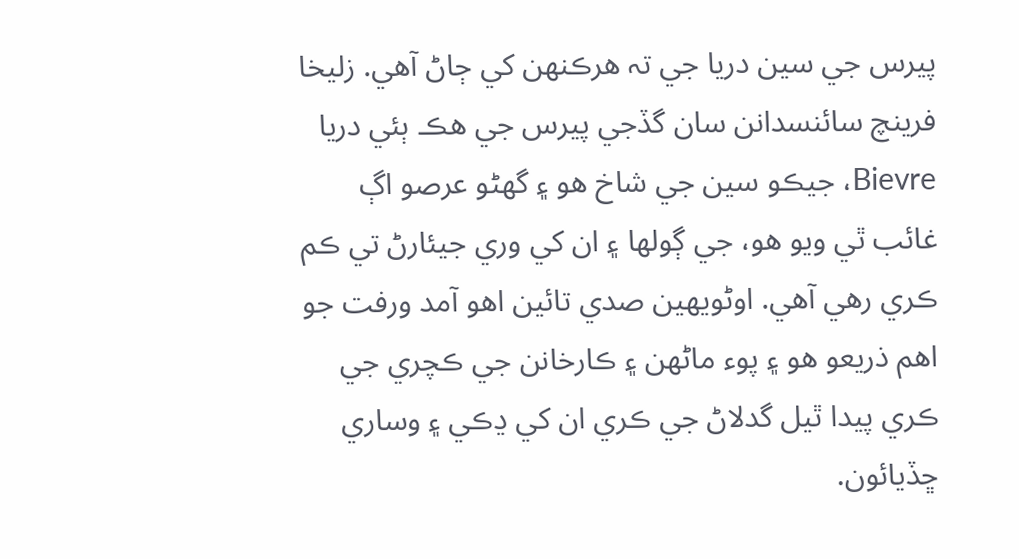پيرس جي سين دريا جي تہ هرڪنھن کي ڄاڻ آهي. زليخا فرينچ سائنسدانن سان گڏجي پيرس جي هڪ ٻئي دريا Bievre، جيڪو سين جي شاخ هو ۽ گهڻو عرصو اڳ غائب ٿي ويو هو، جي ڳولھا ۽ ان کي وري جيئارڻ تي ڪم ڪري رهي آهي. اوڻويھين صدي تائين اهو آمد ورفت جو اهم ذريعو هو ۽ پوء ماڻھن ۽ ڪارخانن جي ڪچري جي ڪري پيدا ٿيل گدلاڻ جي ڪري ان کي ڍڪي ۽ وساري ڇڏيائون.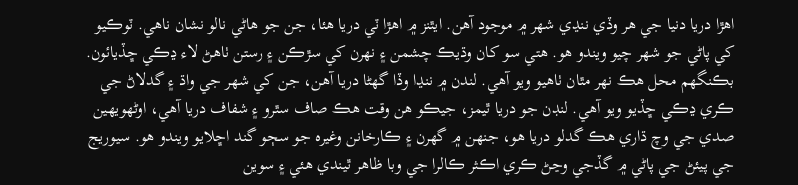اهڙا دريا دنيا جي هر وڏي ننڍي شھر ۾ موجود آهن. ايٿنز ۾ اهڙا ٽي دريا هئا، جن جو هاڻي نالو نشان ناهي. ٽوڪيو کي پاڻي جو شھر چيو ويندو هو. هتي سو کان وڌيڪ چشمن ۽ نھرن کي سڙڪن ۽ رستن ٺاهڻ لاء ڍڪي ڇڏيائون. بڪنگهم محل هڪ نھر مٿان ٺاهيو ويو آهي. لندن ۾ ننڍا وڏا گهڻا دريا آهن، جن کي شھر جي واڌ ۽ گدلاڻ جي ڪري ڍڪي ڇڏيو ويو آهي. لنڊن جو دريا ٿيمز، جيڪو هن وقت هڪ صاف سٿرو ۽ شفاف دريا آهي، اوڻھويھين صدي جي وچ ڌاري هڪ گدلو دريا هو، جنھن ۾ گهرن ۽ ڪارخانن وغيرہ جو سڄو گند اڇلايو ويندو هو. سيوريج جي پيئڻ جي پاڻي ۾ گڏجي وڃڻ ڪري اڪثر ڪالرا جي وبا ظاهر ٿيندي هئي ۽ سوين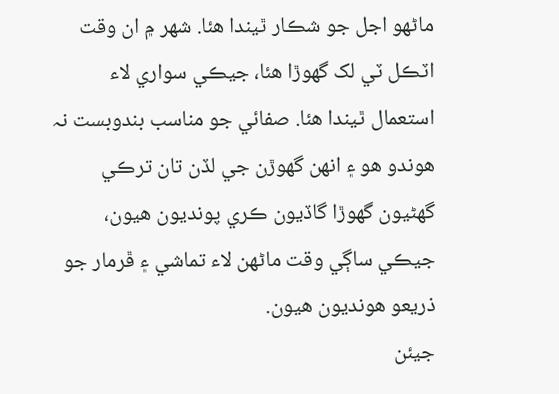ماڻھو اجل جو شڪار ٿيندا هئا. شھر ۾ ان وقت اٽڪل ٽي لک گهوڙا هئا، جيڪي سواري لاء استعمال ٿيندا هئا. صفائي جو مناسب بندوبست نہ هوندو هو ۽ انھن گهوڙن جي لڏن تان ترڪي گهڻيون گهوڙا گاڏيون ڪري پونديون هيون، جيڪي ساڳي وقت ماڻھن لاء تماشي ۽ ڦرمار جو ذريعو هونديون هيون.
جيئن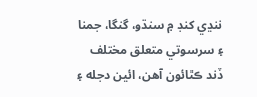ننڍي کنڊ ۾ سنڌو، گنگا، جمنا ۽ سرسوتي متعلق مختلف ڏند ڪٿائون آهن، ائين دجله ۽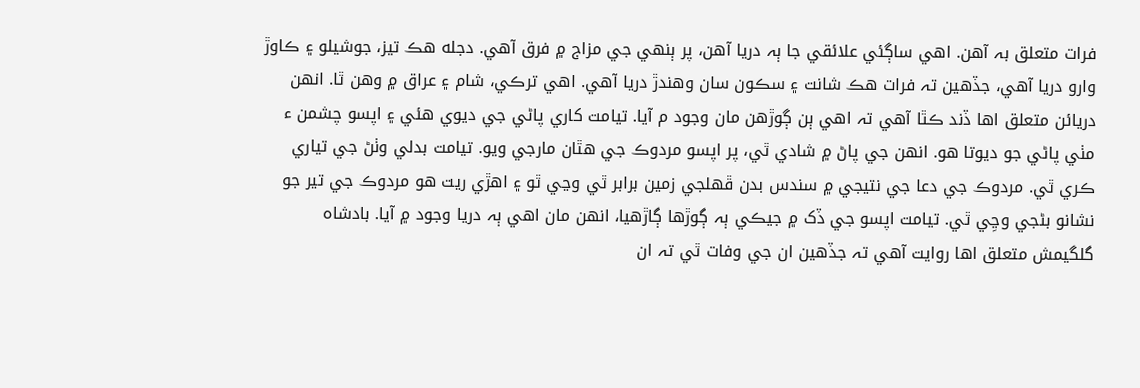فرات متعلق بہ آهن. اهي ساڳئي علائقي جا ٻہ دريا آهن، پر ٻنھي جي مزاج ۾ فرق آهي. دجله هڪ تيز، جوشيلو ۽ ڪاوڙ وارو دريا آهي، جڏهين تہ فرات هڪ شانت ۽ سڪون سان وهندڙ دريا آهي. اهي ترڪي، شام ۽ عراق ۾ وهن ٿا. انھن دريائن متعلق اها ڏند ڪٿا آهي تہ اهي ٻن ڳوڙهن مان وجود م آيا. تيامت کاري پاڻي جي ديوي هئي ۽ اپسو چشمن ء مٺي پاڻي جو ديوتا هو. انھن جي پاڻ ۾ شادي ٿي، پر اپسو مردوڪ جي هٿان مارجي ويو. تيامت بدلي وٺڻ جي تياري ڪري ٿي. مردوڪ جي دعا جي نتيجي ۾ سندس بدن ڦھلجي زمين برابر ٿي وڃي ٿو ۽ اهڙي ريت هو مردوڪ جي تير جو نشانو بڻجي وڃِي ٿي. تيامت اپسو جي ڏک ۾ جيڪي ٻہ ڳوڙها ڳاڙهيا، انھن مان اهي ٻہ دريا وجود ۾ آيا. بادشاه گلگيمش متعلق اها روايت آهي تہ جڏهين ان جي وفات ٿي تہ ان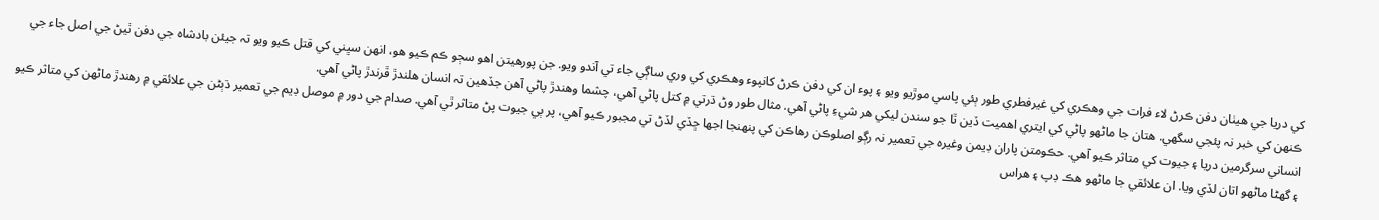کي دريا جي هيٺان دفن ڪرڻ لاء فرات جي وهڪري کي غيرفطري طور ٻئي پاسي موڙيو ويو ۽ پوء ان کي دفن ڪرڻ کانپوء وهڪري کي وري ساڳي جاء تي آندو ويو. جن پورهيتن اهو سڄو ڪم ڪيو هو، انھن سڀني کي قتل ڪيو ويو تہ جيئن بادشاه جي دفن ٿيڻ جي اصل جاء جي ڪنھن کي خبر نہ پئجي سگهي. هتان جا ماڻھو پاڻي کي ايتري اهميت ڏين ٿا جو سندن ليکي هر شيءِ پاڻي آهي. مثال طور وڻ ڌرتي ۾ کتل پاڻي آهي، چشما وهندڙ پاڻي آهن جڏهين تہ انسان هلندڙ ڦرندڙ پاڻي آهي.
انساني سرگرمين دريا ۽ جيوت کي متاثر ڪيو آهي. حڪومتن پاران ڊيمن وغيرہ جي تعمير نہ رڳو اصلوڪن رهاڪن کي پنھنجا اجها ڇڏي لڏڻ تي مجبور ڪيو آهي، پر ٻي جيوت پڻ متاثر ٿي آهي. صدام جي دور ۾ موصل ڊيم جي تعمير ڌٻڻن جي علائقي ۾ رهندڙ ماڻھن کي متاثر ڪيو ۽ گهڻا ماڻھو اتان لڏي ويا. ان علائقي جا ماڻھو هڪ ڊپ ۽ هراس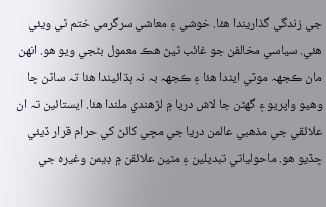جي زندگي گذاريندا هئا. خوشي ۽ معاشي سرگرمي ختم ٿي ويئي هئي. سياسي مخالفن جو غائب ٿيڻ هڪ معمول بڻجي ويو هو. انھن مان ڪجهہ موٽي ايندا هئا ۽ ڪجهہ بہ نہ ٻڌائيندا هئا تہ ساڻن ڇا وهيو واپريو ۽ گهڻن جا لاش دريا ۾ لڙهندي ملندا هئا. ايستائين تہ ان علائقي جي مذهبي عالمن دريا جي مڇي کائڻ کي حرام قرار ڏيئي ڇڏيو هو. ماحولياتي تبديلين ۽ مٿين علائقن ۾ ڊيمن وغيرہ جي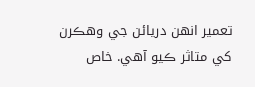تعمير انھن دريائن جي وهڪرن کي متاثر ڪيو آهي. خاص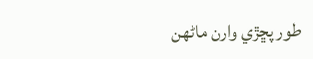طور پڇڙي وارن ماڻھن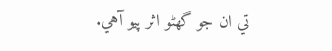تي ان جو گهڻو اثر پيو آهي.